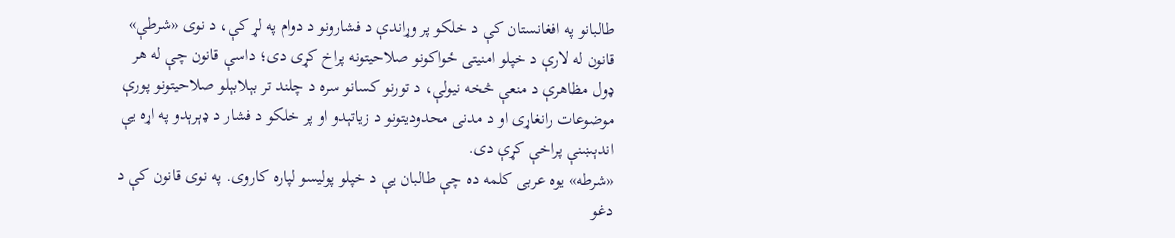طالبانو په افغانستان کې د خلکو پر وړاندې د فشارونو د دوام په لړ کې، د نوی «شرطې» قانون له لارې د خپلو امنیتی ځواکونو صلاحیتونه پراخ کړی دی؛ داسې قانون چې له هر ډول مظاهرې د منعې څخه نیولې، د تورنو کسانو سره د چلند تر بېلابېلو صلاحیتونو پورې موضوعات رانغاړی او د مدنی محدودیتونو د زیاتېدو او پر خلکو د فشار د ډېرېدو په اړه یې اندېښنې پراخې کړې دی.
«شرطه» یوه عربی کلمه ده چې طالبان یې د خپلو پولیسو لپاره کاروی. په نوی قانون کې د دغو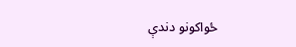ځواکونو دندې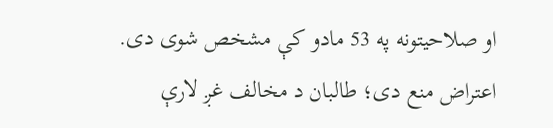او صلاحیتونه په 53 مادو کې مشخص شوی دی.
اعتراض منع دی؛ طالبان د مخالف غږ لارې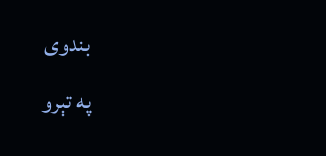بندوی
په تېرو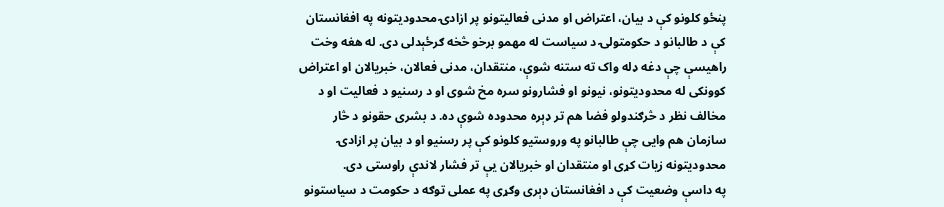پنځو کلونو کې د بیان، اعتراض او مدنی فعالیتونو پر ازادۍ محدودیتونه په افغانستان کې د طالبانو د حکومتولۍ د سیاست له مهمو برخو څخه ګرځېدلی دی. له هغه وخت راهیسې چې دغه ډله واک ته ستنه شوې، منتقدان، مدنی فعالان، خبریالان او اعتراض کوونکی له محدودیتونو، نیونو او فشارونو سره مخ شوی او د رسنیو د فعالیت او د مخالف نظر د څرګندولو فضا هم تر ډېره محدوده شوې ده. د بشری حقونو د څار سازمان هم وایی چې طالبانو په وروستیو کلونو کې پر رسنیو او د بیان پر ازادۍ محدودیتونه زیات کړی او منتقدان او خبریالان یې تر فشار لاندې راوستی دی.
په داسې وضعیت کې د افغانستان ډېری وګړی په عملی توګه د حکومت د سیاستونو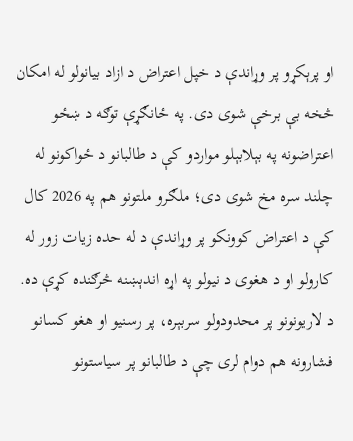او پرېکړو پر وړاندې د خپل اعتراض د ازاد بیانولو له امکان څخه بې برخې شوی دی. په ځانګړې توګه د ښځو اعتراضونه په بېلابېلو مواردو کې د طالبانو د ځواکونو له چلند سره مخ شوی دی؛ ملګرو ملتونو هم په 2026 کال کې د اعتراض کوونکو پر وړاندې د له حده زیات زور له کارولو او د هغوی د نیولو په اړه اندېښنه څرګنده کړې ده.
د لاریونونو پر محدودولو سربېره، پر رسنیو او هغو کسانو فشارونه هم دوام لری چې د طالبانو پر سیاستونو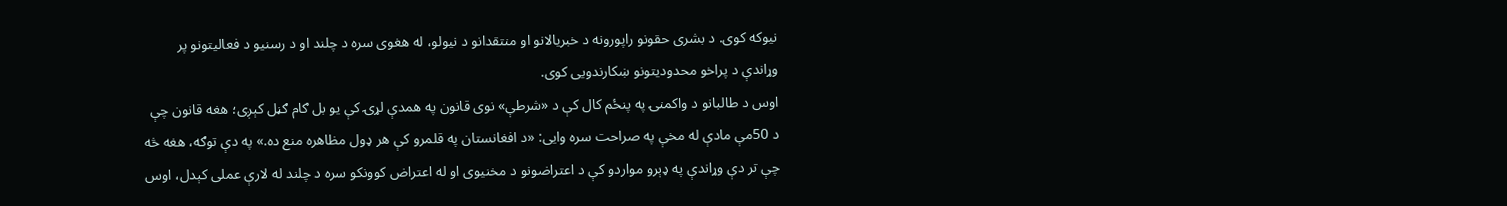نیوکه کوی. د بشری حقونو راپورونه د خبریالانو او منتقدانو د نیولو، له هغوی سره د چلند او د رسنیو د فعالیتونو پر وړاندې د پراخو محدودیتونو ښکارندویی کوی.
اوس د طالبانو د واکمنۍ په پنځم کال کې د «شرطې» نوی قانون په همدې لړۍ کې یو بل ګام ګڼل کېږی؛ هغه قانون چې د 50مې مادې له مخې په صراحت سره وایی: «د افغانستان په قلمرو کې هر ډول مظاهره منع ده.» په دې توګه، هغه څه چې تر دې وړاندې په ډېرو مواردو کې د اعتراضونو د مخنیوی او له اعتراض کوونکو سره د چلند له لارې عملی کېدل، اوس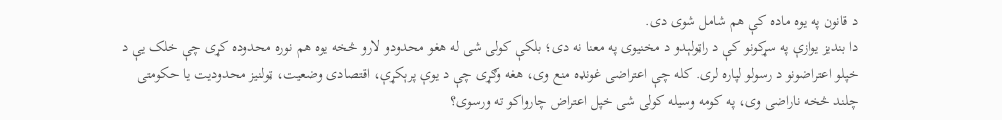د قانون په یوه ماده کې هم شامل شوی دی.
دا بندیز یوازې په سړکونو کې د راټولېدو د مخنیوی په معنا نه دی؛ بلکې کولی شی له هغو محدودو لارو څخه یوه هم نوره محدوده کړی چې خلک یې د خپلو اعتراضونو د رسولو لپاره لری. کله چې اعتراضی غونډه منع وی، هغه وګړی چې د یوې پرېکړې، اقتصادی وضعیت، ټولنیز محدودیت یا حکومتی چلند څخه ناراضی وی، په کومه وسیله کولی شی خپل اعتراض چارواکو ته ورسوی؟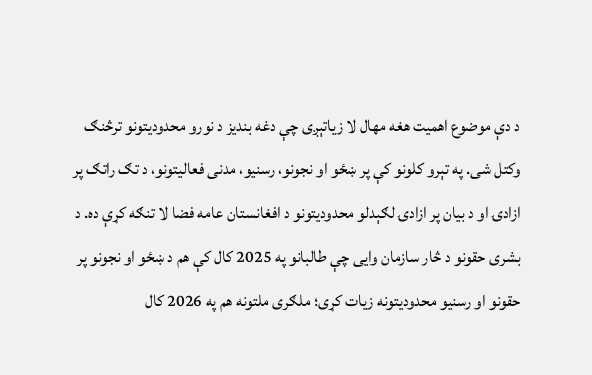د دې موضوع اهمیت هغه مهال لا زیاتېږی چې دغه بندیز د نورو محدودیتونو ترڅنګ وکتل شی. په تېرو کلونو کې پر ښځو او نجونو، رسنیو، مدنی فعالیتونو، د تګ راتګ پر ازادۍ او د بیان پر ازادۍ لګېدلو محدودیتونو د افغانستان عامه فضا لا تنګه کړې ده. د بشری حقونو د څار سازمان وایی چې طالبانو په 2025 کال کې هم د ښځو او نجونو پر حقونو او رسنیو محدودیتونه زیات کړی؛ ملګری ملتونه هم په 2026 کال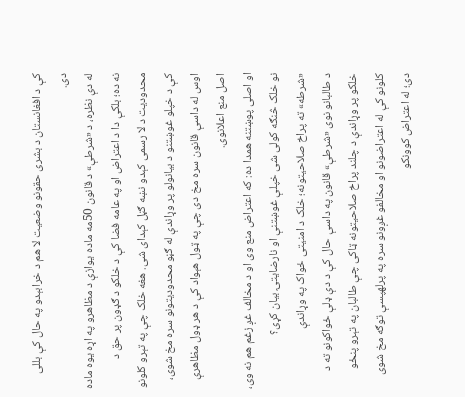کې د افغانستان د بشری حقونو وضعیت لا هم د خرابېدو په حال کې بللی دی.
له دې نظره، د «شرطې» د قانون 50مه ماده یوازې د مظاهرو په اړه یوه ماده نه ده؛ بلکې دا د اعتراض او په عامه فضا کې د خلکو د ګډون پر حق د محدودیت د لا رسمی کېدو نښه ګڼل کېدای شی. هغه خلک چې په تېرو کلونو کې د خپلو غوښتنو د بیانولو پر وړاندې له ګڼو محدودیتونو سره مخ شوی، اوس له داسې قانون سره مخ دی چې په ټول هېواد کې د هر ډول مظاهرې اصل منع اعلانوی.
او اصلی پوښتنه همدا ده: که اعتراض منع وی او د مخالف غږ زغم هم نه وی، نو خلک څنګه کولی شی خپلې غوښتنې او نارضایتۍ بیان کړی؟
«شرطه» ته پراخ صلاحیتونه؛ خلک د امنیتی ځواک په وړاندې
د طالبانو نوی «شرطې» قانون په داسې حال کې د دې ډلې ځواکونو ته د خلکو پر وړاندې د چلند پراخ صلاحیتونه ټاکی چې طالبان په تېرو پنځو کلونو کې له اعتراضونو او مخالفو غږونو سره په پرلهپسې توګه مخ شوی دی؛ له اعتراض کوونکو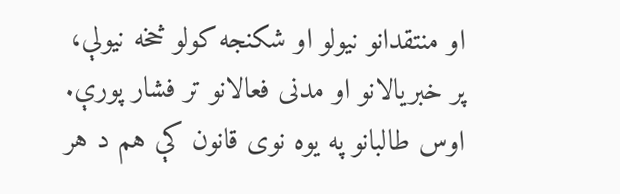او منتقدانو نیولو او شکنجه کولو څخه نیولې، پر خبریالانو او مدنی فعالانو تر فشار پورې. اوس طالبانو په یوه نوی قانون کې هم د هر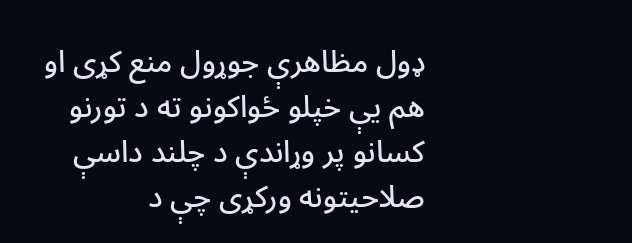ډول مظاهرې جوړول منع کړی او هم یې خپلو ځواکونو ته د تورنو کسانو پر وړاندې د چلند داسې صلاحیتونه ورکړی چې د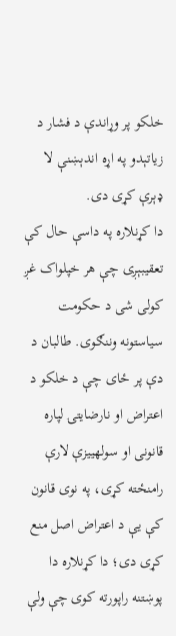خلکو پر وړاندې د فشار د زیاتېدو په اړه اندېښنې لا ډېرې کړی دی.
دا کړنلاره په داسې حال کې تعقیبېږی چې هر خپلواک غږ کولی شی د حکومت سیاستونه وننګوی. طالبان د دې پر ځای چې د خلکو د اعتراض او نارضایتۍ لپاره قانونی او سولهییزې لارې رامنځته کړی، په نوی قانون کې یې د اعتراض اصل منع کړی دی؛ دا کړنلاره دا پوښتنه راپورته کوی چې ولې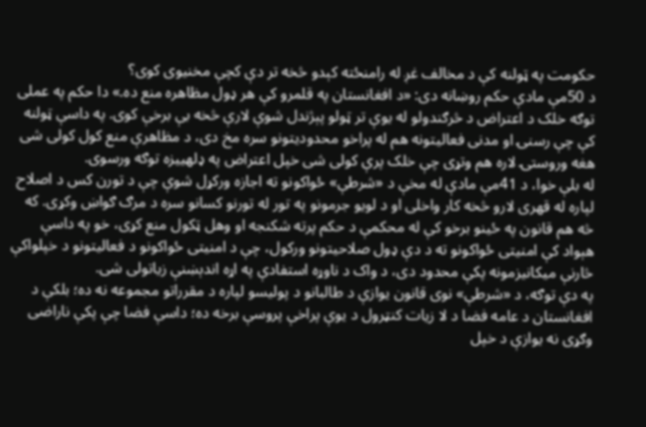حکومت په ټولنه کې د مخالف غږ له رامنځته کېدو څخه تر دې کچې مخنیوی کوی؟
د 50مې مادې حکم روښانه دی: «د افغانستان په قلمرو کې هر ډول مظاهره منع ده.» دا حکم په عملی توګه خلک د اعتراض د څرګندولو له یوې تر ټولو پېژندل شوې لارې څخه بې برخې کوی. په داسې ټولنه کې چې رسنۍ او مدنی فعالیتونه هم له پراخو محدودیتونو سره مخ دی، د مظاهرې منع کول کولی شی هغه وروستۍ لاره هم وتړی چې خلک پرې کولی شی خپل اعتراض په ډلهییزه توګه ورسوی.
له بلې خوا، د 41مې مادې له مخې د «شرطې» ځواکونو ته اجازه ورکړل شوې چې د تورن کس د اصلاح لپاره له قهری لارو څخه کار واخلی او د لویو جرمونو په تور له تورنو کسانو سره د مرګ ګواښ وکړی. که څه هم قانون په ځینو برخو کې له محکمې د حکم پرته شکنجه او وهل ټکول منع کړی، خو په داسې هېواد کې امنیتی ځواکونو ته د دې ډول صلاحیتونو ورکول، چې د امنیتی ځواکونو د فعالیتونو د خپلواکې څارنې میکانیزمونه پکې محدود دی، د واک د ناوړه استفادې په اړه اندېښنې زیاتولی شی.
په دې توګه، د «شرطې» نوی قانون یوازې د طالبانو د پولیسو لپاره د مقرراتو مجموعه نه ده؛ بلکې د افغانستان د عامه فضا د لا زیات کنټرول د یوې پراخې پروسې برخه ده؛ داسې فضا چې پکې ناراضی وګړی نه یوازې د خپل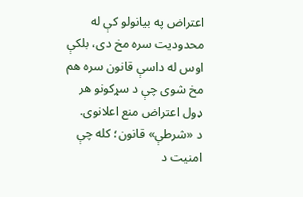اعتراض په بیانولو کې له محدودیت سره مخ دی، بلکې اوس له داسې قانون سره هم مخ شوی چې د سړکونو هر ډول اعتراض منع اعلانوی.
د «شرطې» قانون؛ کله چې امنیت د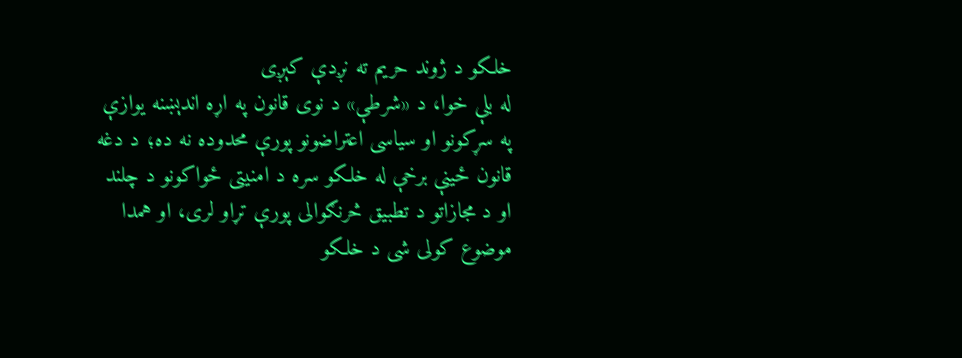خلکو د ژوند حریم ته نږدې کېږی
له بلې خوا، د «شرطې» د نوی قانون په اړه اندېښنه یوازې په سړکونو او سیاسی اعتراضونو پورې محدوده نه ده؛ د دغه قانون ځینې برخې له خلکو سره د امنیتی ځواکونو د چلند او د مجازاتو د تطبیق څرنګوالی پورې تړاو لری، او همدا موضوع کولی شی د خلکو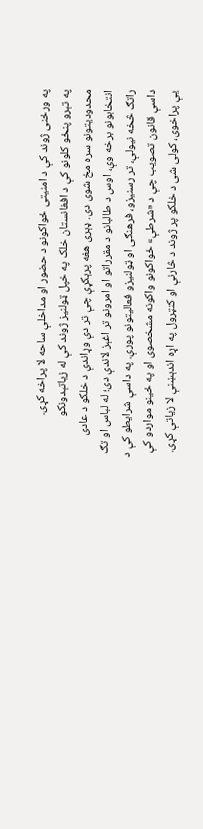په ورځنی ژوند کې د امنیتی ځواکونو د حضور او مداخلې ساحه لا پراخه کړی.
په تېرو پنځو کلونو کې د افغانستان خلک په خپل ټولنیز ژوند کې له زیاتېدونکو محدودیتونو سره مخ شوی دی. ډېری هغه پرېکړې چې تر دې وړاندې د خلکو د عادی انتخابونو برخه وې، اوس د طالبانو د مقرراتو او امرونو تر اغېز لاندې دی؛ له لباس او تګ راتګ څخه نیولې، تر رسنیزو، فرهنګی او ټولنیزو فعالیتونو پورې. په داسې شرایطو کې د داسې قانون تصویب چې د «شرطې» ځواکونو واکونه مشخصوی او په ځینو مواردو کې یې پراخوی، کولی شی د خلکو پر ژوند د څارنې او کنټرول په اړه اندېښنې لا زیاتې کړی.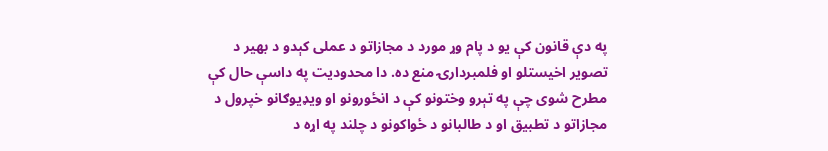په دې قانون کې یو د پام وړ مورد د مجازاتو د عملی کېدو د بهیر د تصویر اخیستلو او فلمبردارۍ منع ده. دا محدودیت په داسې حال کې مطرح شوی چې په تېرو وختونو کې د انځورونو او ویډیوګانو خپرول د مجازاتو د تطبیق او د طالبانو د ځواکونو د چلند په اړه د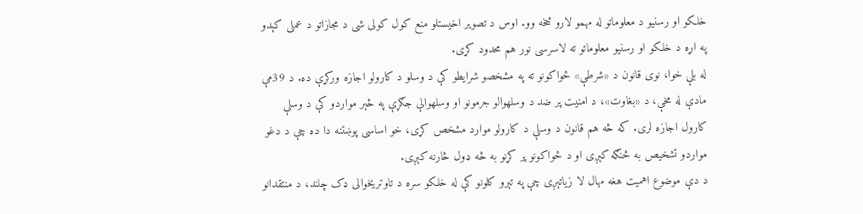خلکو او رسنیو د معلوماتو له مهمو لارو څخه وو. اوس د تصویر اخیستلو منع کول کولی شی د مجازاتو د عملی کېدو په اړه د خلکو او رسنیو معلوماتو ته لاسرسی نور هم محدود کړی.
له بلې خوا، نوی قانون د «شرطې» ځواکونو ته په مشخصو شرایطو کې د وسلو د کارولو اجازه ورکړې ده. د 39مې مادې له مخې، د «بغاوت»، د امنیت پر ضد د وسلهوالو جرمونو او وسلهوالې جګړې په څېر مواردو کې د وسلې کارول اجازه لری. که څه هم قانون د وسلې د کارولو موارد مشخص کړی، خو اساسی پوښتنه دا ده چې د دغو مواردو تشخیص به څنګه کېږی او د ځواکونو پر کړنو به څه ډول څارنه کېږی.
د دې موضوع اهمیت هغه مهال لا زیاتېږی چې په تېرو کلونو کې له خلکو سره د تاوتریخوالی ډک چلند، د منتقدانو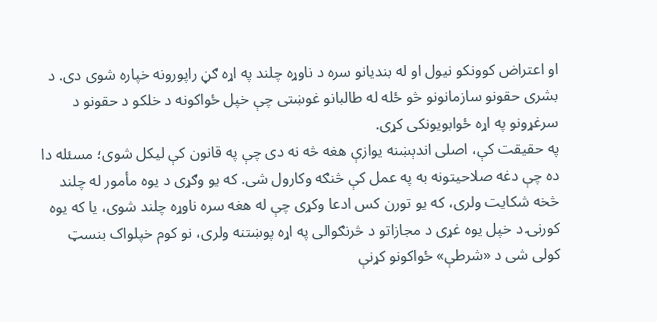او اعتراض کوونکو نیول او له بندیانو سره د ناوړه چلند په اړه ګڼ راپورونه خپاره شوی دی. د بشری حقونو سازمانونو څو ځله له طالبانو غوښتی چې خپل ځواکونه د خلکو د حقونو د سرغړونو په اړه ځوابویونکی کړی.
په حقیقت کې، اصلی اندېښنه یوازې هغه څه نه دی چې په قانون کې لیکل شوی؛ مسئله دا ده چې دغه صلاحیتونه به په عمل کې څنګه وکارول شی. که یو وګړی د یوه مأمور له چلند څخه شکایت ولری، که یو تورن کس ادعا وکړی چې له هغه سره ناوړه چلند شوی، یا که یوه کورنۍ د خپل یوه غړی د مجازاتو د څرنګوالی په اړه پوښتنه ولری، نو کوم خپلواک بنسټ کولی شی د «شرطې» ځواکونو کړنې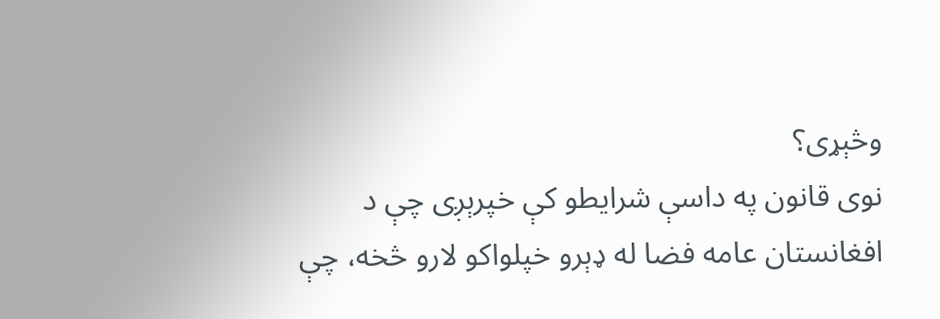وڅېړی؟
نوی قانون په داسې شرایطو کې خپرېږی چې د افغانستان عامه فضا له ډېرو خپلواکو لارو څخه، چې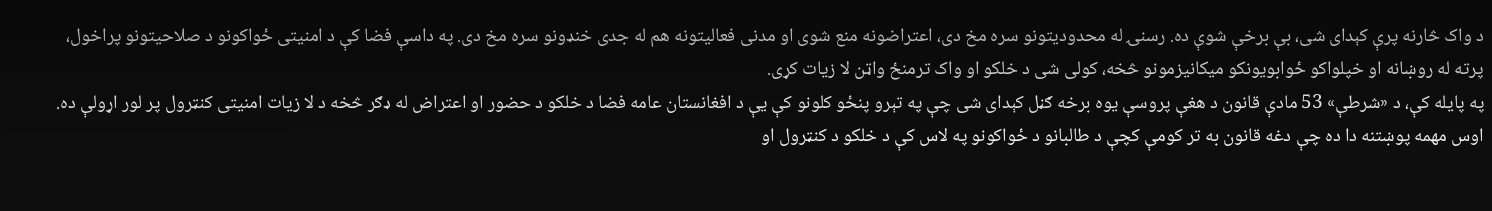د واک څارنه پرې کېدای شی، بې برخې شوې ده. رسنۍ له محدودیتونو سره مخ دی، اعتراضونه منع شوی او مدنی فعالیتونه هم له جدی خنډونو سره مخ دی. په داسې فضا کې د امنیتی ځواکونو د صلاحیتونو پراخول، پرته له روښانه او خپلواکو ځوابویونکو میکانیزمونو څخه، کولی شی د خلکو او واک ترمنځ واټن لا زیات کړی.
په پایله کې، د «شرطې» 53 مادې قانون د هغې پروسې یوه برخه ګڼل کېدای شی چې په تېرو پنځو کلونو کې یې د افغانستان عامه فضا د خلکو د حضور او اعتراض له ډګر څخه د لا زیات امنیتی کنټرول پر لور اړولې ده. اوس مهمه پوښتنه دا ده چې دغه قانون به تر کومې کچې د طالبانو د ځواکونو په لاس کې د خلکو د کنټرول او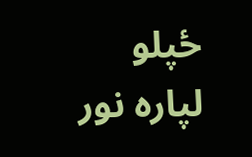ځپلو لپاره نور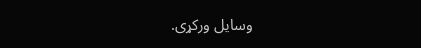وسایل ورکړی.